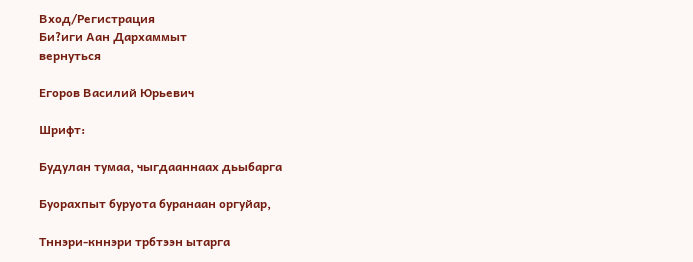Вход/Регистрация
Би?иги Аан Дархаммыт
вернуться

Егоров Василий Юрьевич

Шрифт:

Будулан тумаа, чыгдааннаах дьыбарга

Буорахпыт буруота буранаан оргуйар,

Тннэри-кннэри трбтээн ытарга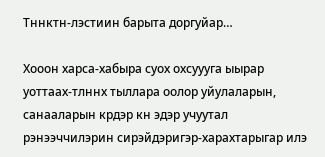Тннктн-лэстиин барыта доргуйар…

Хооон харса-хабыра суох охсуууга ыырар уоттаах-тлннх тыллара оолор уйулаларын, санааларын крдэр кн эдэр учуутал рэнээччилэрин сирэйдэригэр-харахтарыгар илэ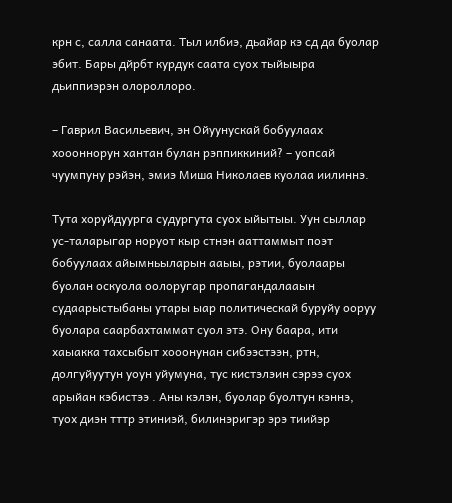крн с, салла санаата. Тыл илбиэ, дьайар кэ сд да буолар эбит. Бары дйрбт курдук саата суох тыйыыра дьиппиэрэн олороллоро.

– Гаврил Васильевич, эн Ойуунускай бобуулаах хоооннорун хантан булан рэппиккиний? – уопсай чуумпуну рэйэн, эмиэ Миша Николаев куолаа иилиннэ.

Тута хоруйдуурга судургута суох ыйытыы. Уун сыллар ус-таларыгар норуот кыр стнэн ааттаммыт поэт бобуулаах айымньыларын ааыы, рэтии, буолаары буолан оскуола оолоругар пропагандалааын судаарыстыбаны утары ыар политическай буруйу ооруу буолара саарбахтаммат суол этэ. Ону баара, ити хаыакка тахсыбыт хооонунан сибээстээн, ртн, долгуйуутун уоун уйумуна, тус кистэлэин сэрээ суох арыйан кэбистээ . Аны кэлэн, буолар буолтун кэннэ, туох диэн тттр этиниэй, билинэригэр эрэ тиийэр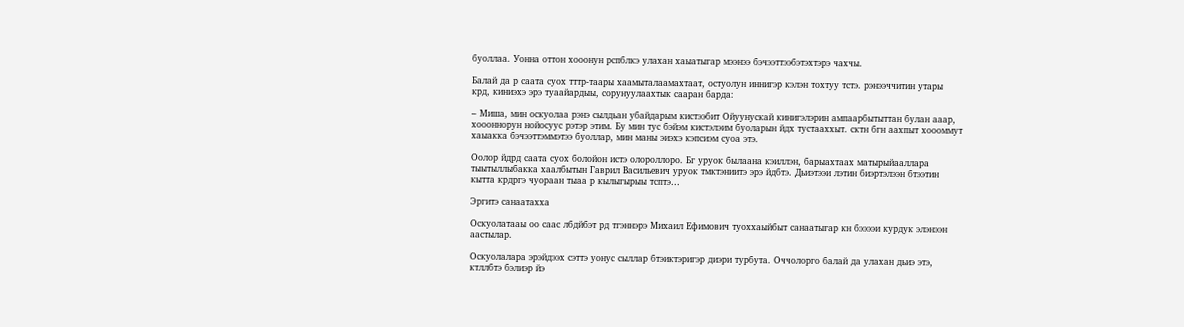буоллаа. Уонна оттон хооонун рспблкэ улахан хаыатыгар мээнээ бэчээттээбэтэхтэрэ чахчы.

Балай да р саата суох тттр-таары хаамыталаамахтаат, остуолун иннигэр кэлэн тохтуу тстэ. рэнээччитин утары крд, киниэхэ эрэ туаайардыы, сорунуулаахтык сааран барда:

– Миша, мин оскуолаа рэнэ сылдьан убайдарым кистээбит Ойуунускай кинигэлэрин ампаарбытыттан булан ааар, хоооннорун нойосуус рэтэр этим. Бу мин тус бэйэм кистэлэим буоларын йдх тустааххыт. сктн бгн аахпыт хоооммут хаыакка бэчээттэммэтээ буоллар, мин маны эиэхэ кэпсиэм суоа этэ.

Оолор йдрд саата суох болойон истэ олороллоро. Бг уруок былаана кэиллэн, барыахтаах матырыйааллара тыытыллыбакка хаалбытын Гаврил Васильевич уруок тмктэниитэ эрэ йдбтэ. Дьиэтээи лэтин биэртэлээн бтээтин кытта крдргэ чуораан тыаа р кылыгырыы тсптэ…

Эргитэ санаатахха

Оскуолатааы оо саас лбдйбэт рд тгэннэрэ Михаил Ефимович туоххаыйбыт санаатыгар кн бээээи курдук элэнээн аастылар.

Оскуолалара эрэйдээх сэттэ уонус сыллар бтэиктэригэр диэри турбута. Оччолорго балай да улахан дьиэ этэ, ктллбтэ бэлиэр йэ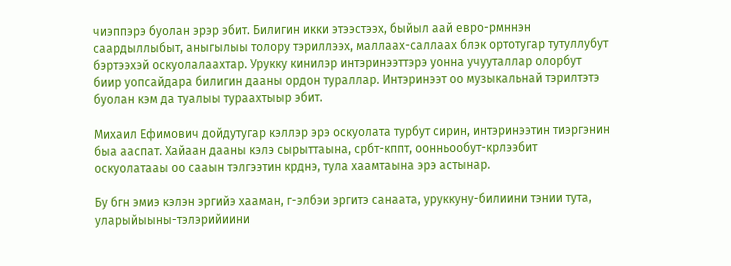чиэппэрэ буолан эрэр эбит. Билигин икки этээстээх, быйыл аай евро-рмннэн саардыллыбыт, аныгылыы толору тэриллээх, маллаах-саллаах блэк ортотугар тутуллубут бэртээхэй оскуолалаахтар. Урукку кинилэр интэринээттэрэ уонна учууталлар олорбут биир уопсайдара билигин дааны ордон тураллар. Интэринээт оо музыкальнай тэрилтэтэ буолан кэм да туалыы тураахтыыр эбит.

Михаил Ефимович дойдутугар кэллэр эрэ оскуолата турбут сирин, интэринээтин тиэргэнин быа ааспат. Хайаан дааны кэлэ сырыттаына, србт-кппт, оонньообут-крлээбит оскуолатааы оо сааын тэлгээтин крднэ, тула хаамтаына эрэ астынар.

Бу бгн эмиэ кэлэн эргийэ хааман, г-элбэи эргитэ санаата, уруккуну-билиини тэнии тута, уларыйыыны-тэлэрийиини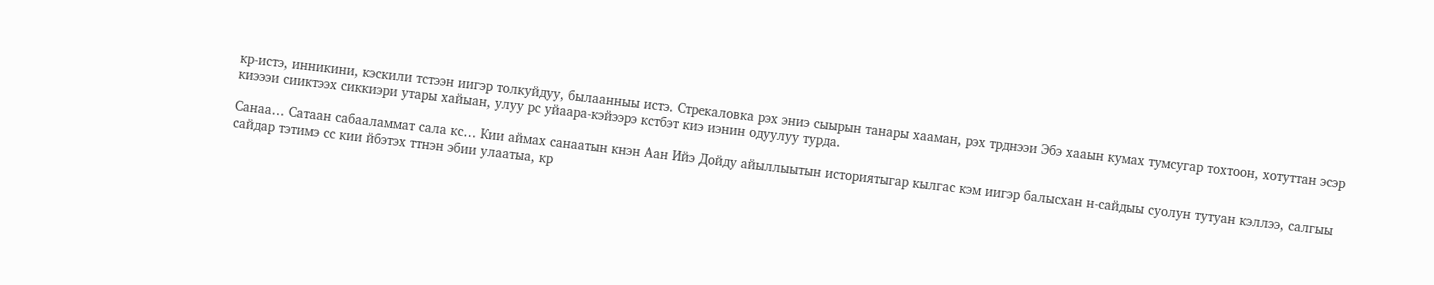кр-истэ, инникини, кэскили тстээн иигэр толкуйдуу, былаанныы истэ. Стрекаловка рэх эниэ сыырын танары хааман, рэх трднээи Эбэ хааын кумах тумсугар тохтоон, хотуттан эсэр киэээи сииктээх сиккиэри утары хайыан, улуу рс уйаара-кэйээрэ кстбэт киэ иэнин одуулуу турда.

Санаа… Сатаан сабааламмат сала кс… Кии аймах санаатын кнэн Аан Ийэ Дойду айыллыытын историятыгар кылгас кэм иигэр балысхан н-сайдыы суолун тутуан кэллээ, салгыы сайдар тэтимэ сс кии йбэтэх ттнэн эбии улаатыа, кр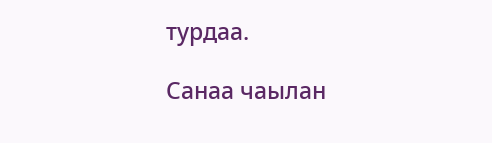турдаа.

Санаа чаылан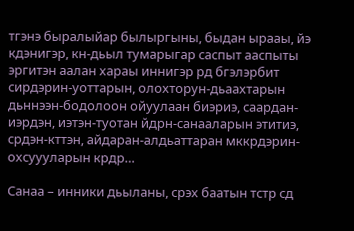тгэнэ быралыйар былыргыны, быдан ырааы, йэ кдэнигэр, кн-дьыл тумарыгар саспыт ааспыты эргитэн аалан хараы иннигэр рд бгэлэрбит сирдэрин-уоттарын, олохторун-дьаахтарын дьннээн-бодолоон ойуулаан биэриэ, саардан-иэрдэн, иэтэн-туотан йдрн-санааларын этитиэ, срдэн-кттэн, айдаран-алдьаттаран мккрдэрин-охсуууларын крдр…

Санаа – инники дьыланы, срэх баатын тстр сд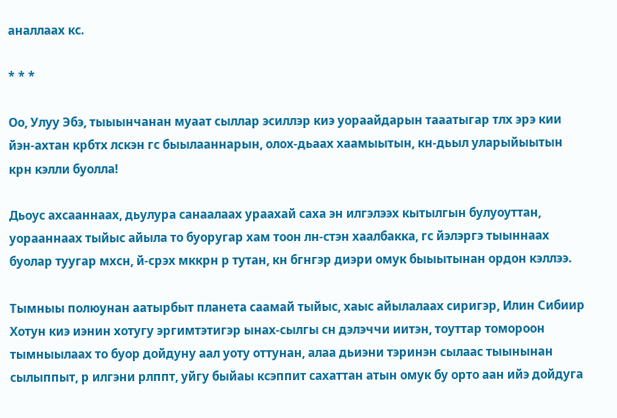аналлаах кс.

* * *

Оо, Улуу Эбэ, тыыынчанан муаат сыллар эсиллэр киэ уораайдарын тааатыгар тлх эрэ кии йэн-ахтан крбтх лскэн гс быылааннарын, олох-дьаах хаамыытын, кн-дьыл уларыйыытын крн кэлли буолла!

Дьоус ахсааннаах, дьулура санаалаах ураахай саха эн илгэлээх кытылгын булуоуттан, уорааннаах тыйыс айыла то буоругар хам тоон лн-стэн хаалбакка, гс йэлэргэ тыыннаах буолар туугар мхсн, й-срэх мккрн р тутан, кн бгнгэр диэри омук быыытынан ордон кэллээ.

Тымныы полюунан аатырбыт планета саамай тыйыс, хаыс айылалаах сиригэр, Илин Сибиир Хотун киэ иэнин хотугу эргимтэтигэр ынах-сылгы сн дэлэччи иитэн, тоуттар томороон тымныылаах то буор дойдуну аал уоту оттунан, алаа дьиэни тэринэн сылаас тыынынан сылыппыт, р илгэни рлппт, уйгу быйаы ксэппит сахаттан атын омук бу орто аан ийэ дойдуга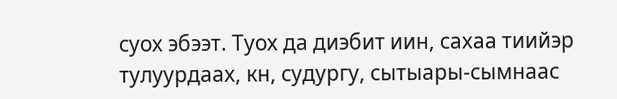суох эбээт. Туох да диэбит иин, сахаа тиийэр тулуурдаах, кн, судургу, сытыары-сымнаас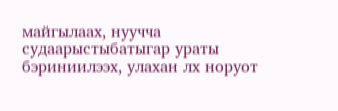майгылаах, нуучча судаарыстыбатыгар ураты бэриниилээх, улахан лх норуот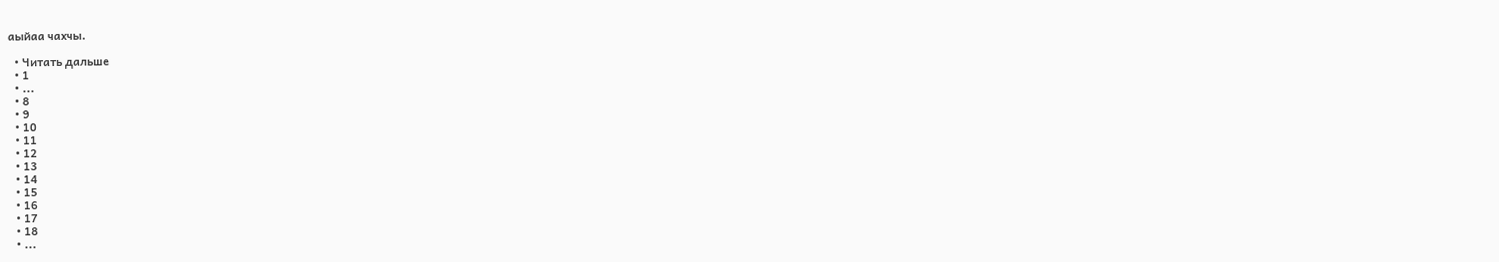аыйаа чахчы.

  • Читать дальше
  • 1
  • ...
  • 8
  • 9
  • 10
  • 11
  • 12
  • 13
  • 14
  • 15
  • 16
  • 17
  • 18
  • ...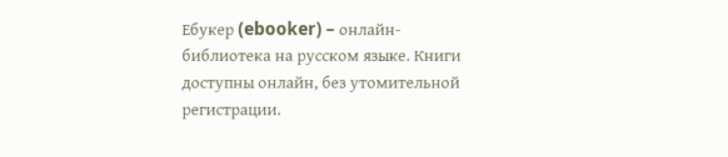Ебукер (ebooker) – онлайн-библиотека на русском языке. Книги доступны онлайн, без утомительной регистрации.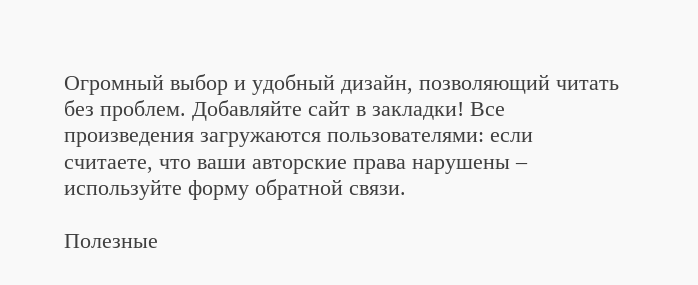Огромный выбор и удобный дизайн, позволяющий читать без проблем. Добавляйте сайт в закладки! Все произведения загружаются пользователями: если считаете, что ваши авторские права нарушены – используйте форму обратной связи.

Полезные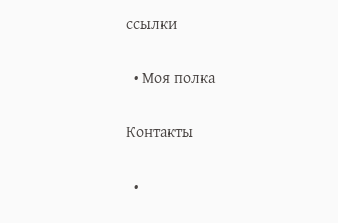ссылки

  • Моя полка

Контакты

  •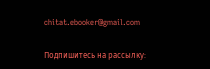chitat.ebooker@gmail.com

Подпишитесь на рассылку: